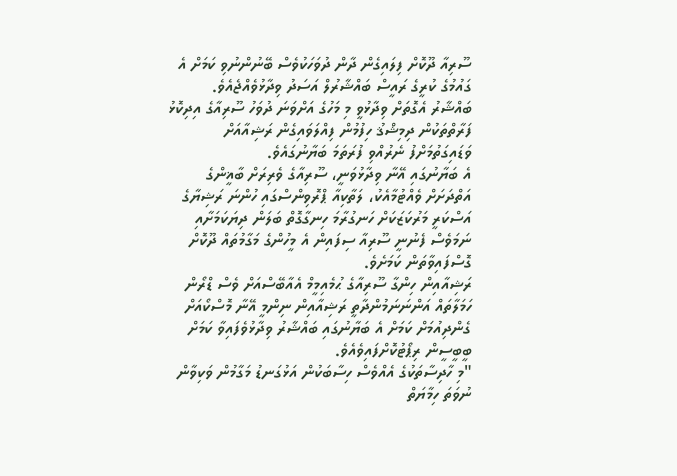ސޫރިއާ ދޫކޮށް ފިލައިގެން ދާން ދުވަހަކުވެސް ބޭނުންނުވި ކަމަށް އެ ގައުމުގެ ކުރީގެ ރައީސް ބައްޝާރުލް އަސަދު ވިދާޅުވެއްޖެއެވެ.
ބައްޝާރު އެގޮތަށް ވިދާޅުވީ މި މަހުގެ އަށްވަނަ ދުވަހު ސޫރިއާގެ އިދިކޮޅު ފަރާތްތަކުން ދިމިޝްޤު ހިފުމުން ފިއްލަވައިގެން ރަޝިއާއަށް ވަޑައިގަތުމަށްފު ނެރުއްވި ފުރަތަމަ ބަޔާނުގައެވެ.
އެ ބަޔާނުގައި އޭނާ ވިދާޅުވަނީ، ސޫރިއާގެ ވެރިރަށް ބާޣީންގެ އަތްދަށަށް ވެއްޓުމާއެކު، ލަތާކިއާ ޕްރޮވިންސްގައި ހުންނަ ރަޝިޔާގެ އަސްކަރީ މަރުކަޒަކަށް ހަނގުރާމަ ހިނގާގޮތް ބަލަން ދިޔަކަމަށާއި ނަމަވެސް ފެނުނީ ސޫރިއާ ސިފައިން އެ މީހުންގެ މަގާމުތައް ދޫކޮށް ގޮސްފައިވާތަން ކަމަށެވެ.
ރަޝިއާއިން ހިންގާ ސޫރިއާގެ ޙުމެއިމީމް އެއާބޭސްއަށް ވެސް ޑްރޯން ހަމަލާތައް އަންނަނަމުންދާތީ ރަޝިއާއިން ނިންމީ އޭނާ މޮސްކޯއަށް ގެންދިއުމަށް ކަމަށް އެ ބަޔާނުގައި ބައްޝާރު ވިދާޅުވެފައިވާ ކަމަށް ބީބީސީން ރިޕޯޓުކޮށްފައިވެއެވެ.
"މި ހާދިސާތަކުގެ އެއްވެސް ހިސާބަކުން އަޅުގަނޑު މަގާމުން ވަކިވާން ނުވަތަ ހިމާޔަތް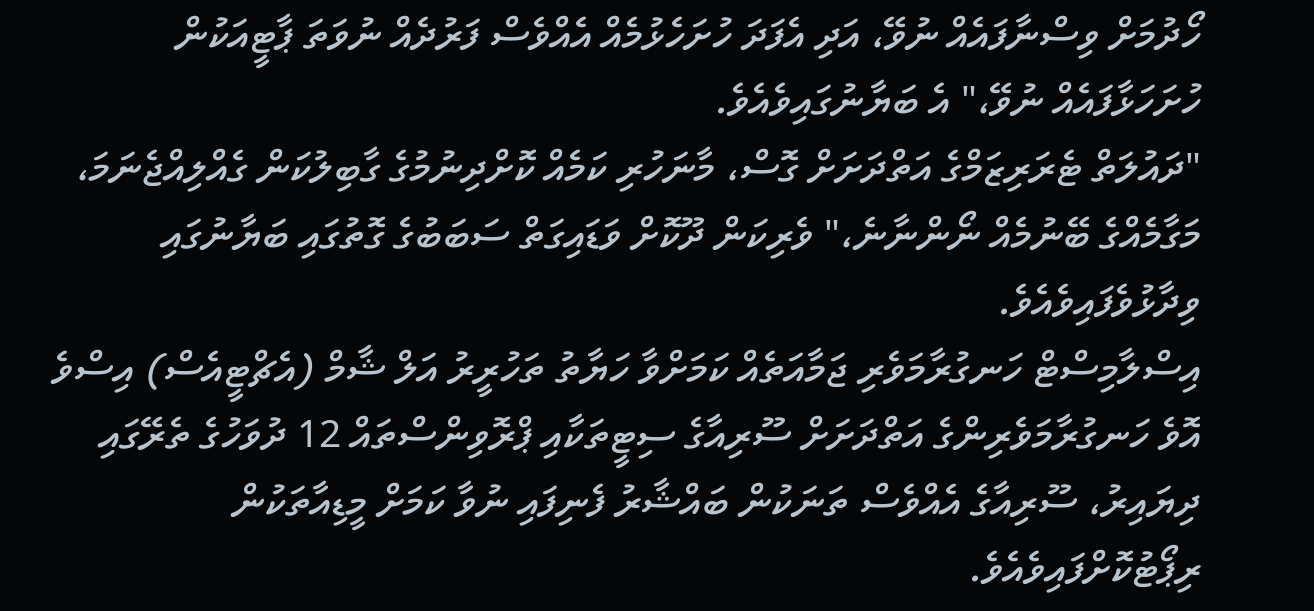ހޯދުމަށް ވިސްނާފައެއް ނުވޭ، އަދި އެފަދަ ހުށަހެޅުމެއް އެއްވެސް ފަރުދެއް ނުވަތަ ޕާޓީއަކުން ހުށަހަޅާފައެއް ނުވޭ،" އެ ބަޔާނުގައިވެއެވެ.
"ދައުލަތް ޓެރަރިޒަމްގެ އަތްދަށަށް ގޮސް، މާނަހުރި ކަމެއް ކޮށްދިނުމުގެ ގާބިލުކަން ގެއްލިއްޖެނަމަ، މަގާމެއްގެ ބޭނުމެއް ނޯންނާނެ،" ވެރިކަން ދޫކޮށް ވަޑައިގަތް ސަބަބުގެ ގޮތުގައި ބަޔާނުގައި ވިދާޅުވެފައިވެއެވެ.
އިސްލާމިސްޓް ހަނގުރާމަވެރި ޖަމާއަތެއް ކަމަށްވާ ހަޔާތު ތަހުރީރު އަލް ޝާމް (އެޗްޓީއެސް) އިސްވެ އޮވެ ހަނގުރާމަވެރިންގެ އަތްދަށަށް ސޫރިއާގެ ސިޓީތަކާއި ޕްރޮވިންސްތައް 12 ދުވަހުގެ ތެރޭގައި ދިޔައިރު، ސޫރިއާގެ އެއްވެސް ތަނަކުން ބައްޝާރު ފެނިފައި ނުވާ ކަމަށް މީޑިއާތަކުން ރިޕޯޓުކޮށްފައިވެއެވެ.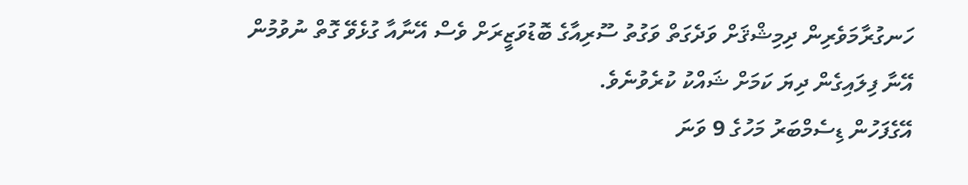ހަނގުރާމަވެރިން ދިމިޝްޤަށް ވަދެގަތް ވަގުތު ސޫރިއާގެ ބޮޑުވަޒީރަށް ވެސް އޭނާއާ ގުޅެވޭ ގޮތް ނުވުމުން އޭނާ ފިލައިގެން ދިޔަ ކަމަށް ޝައްކު ކުރެވުނެވެ.
އޭގެފަހުން ޑިސެމްބަރު މަހުގެ 9 ވަނަ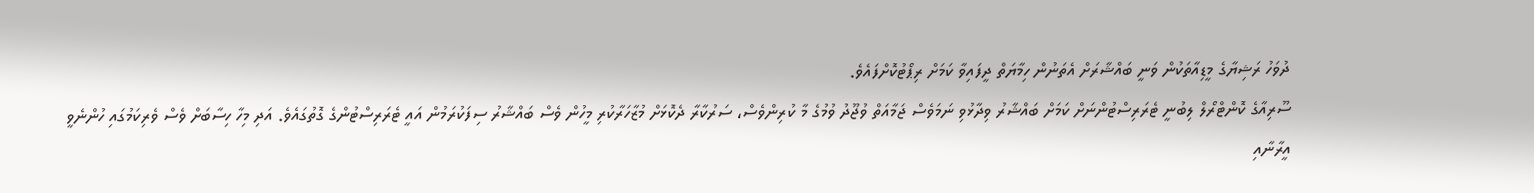ދުވަހު ރަޝިޔާގެ މީޑިއާތަކުން ވަނީ ބައްޝާރަށް އެތަނުން ހިމާޔަތް ދީފައިވާ ކަމަށް ރިޕޯޓުކޮށްފައެވެ.
ސޫރިއާގެ ކޮންޓްރޯލް ލިބުނީ ޓެރަރިސްޓުންނަށް ކަމަށް ބައްޝާރު ވިދާޅުވި ނަމަވެސް ޖަމާއަތް ވުޖޫދު ވުމުގެ މާ ކުރިންވެސް، ސަރުކާރާ ދެކޮޅަށް މުޒާހަރާކުރި މީހުން ވެސް ބައްޝާރު ސިފަކުރަމުން އައީ ޓެރަރިސްޓުންގެ ގޮތުގައެވެ. އަދި މިހާ ހިސާބަށް ވެސް ވެރިކަމުގައި ހުންނެވީ އީރާނާއި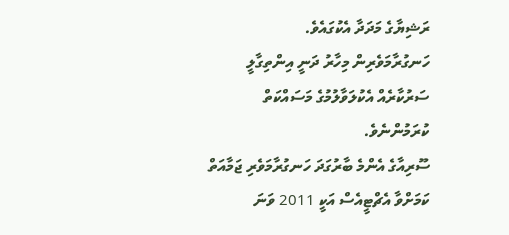ރަޝިޔާގެ މަދަދާ އެކުގައެވެ.
ހަނގުރާމަވެރިން މިހާރު ދަނީ އިންތިގާލީ ސަރުކާރެއް އެކުލަވާލުމުގެ މަސައްކަތް ކުރަމުންނެވެ.
ސޫރިއާގެ އެންމެ ބާރުގަދަ ހަނގުރާމަވެރި ޖަމާއަތް ކަމަށްވާ އެޗްޓީއެސް އަކީ 2011 ވަނަ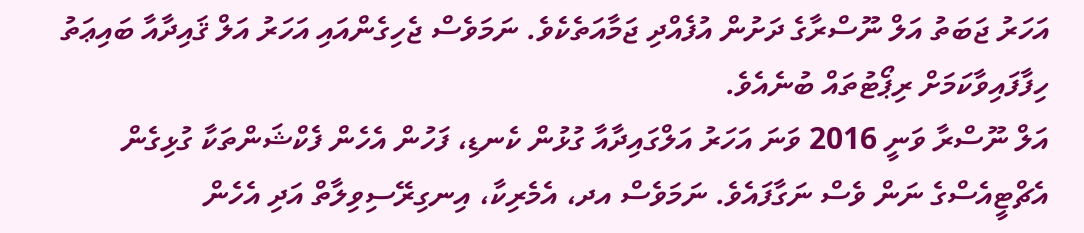އަހަރު ޖަބަތު އަލް ނޫސްރާގެ ދަށުން އުފެއްދި ޖަމާއަތެކެވެ. ނަމަވެސް ޖެހިގެންއައި އަހަރު އަލް ޤައިދާއާ ބައިޢަތު ހިފާފައިވާކަމަށް ރިޕޯޓުތައް ބުނެއެވެ.
އަލް ނޫސްރާ ވަނީ 2016 ވަނަ އަހަރު އަލްގައިދާއާ ގުޅުން ކެނޑި، ފަހުން އެހެން ފެކްޝަންތަކާ ގުޅިގެން އެޗްޓީއެސްގެ ނަން ވެސް ނަގާފައެވެ. ނަމަވެސް އދ، އެމެރިކާ، އިނގިރޭސިވިލާތް އަދި އެހެން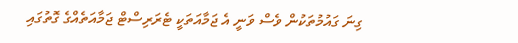ގިނަ ގައުމުތަކުން ވެސް ވަނީ އެ ޖަމާއަތަކީ ޓެރަރިސްޓް ޖަމާއަތެއްގެ ގޮތުގައި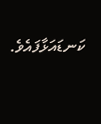ކަނޑައަޅާފައެވެ.